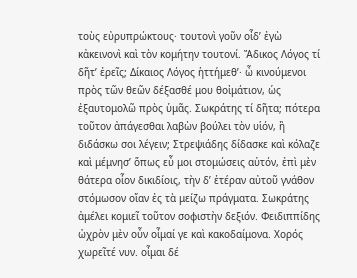τοὺς εὐρυπρώκτους· τουτονὶ γοῦν οἶδʼ ἐγὼ κἀκεινονὶ καὶ τὸν κομήτην τουτονί. Ἄδικος Λόγος τί δῆτʼ ἐρεῖς; Δίκαιος Λόγος ἡττήμεθʼ· ὦ κινούμενοι πρὸς τῶν θεῶν δέξασθέ μου θοἰμάτιον, ὡς ἐξαυτομολῶ πρὸς ὑμᾶς. Σωκράτης τί δῆτα; πότερα τοῦτον ἀπάγεσθαι λαβὼν βούλει τὸν υἱόν, ἢ διδάσκω σοι λέγειν; Στρεψιάδης δίδασκε καὶ κόλαζε καὶ μέμνησʼ ὅπως εὖ μοι στομώσεις αὐτόν, ἐπὶ μὲν θάτερα οἷον δικιδίοις, τὴν δʼ ἑτέραν αὐτοῦ γνάθον στόμωσον οἵαν ἐς τὰ μείζω πράγματα. Σωκράτης ἀμέλει κομιεῖ τοῦτον σοφιστὴν δεξιόν. Φειδιππίδης ὠχρὸν μὲν οὖν οἶμαί γε καὶ κακοδαίμονα. Χορός χωρεῖτέ νυν. οἶμαι δέ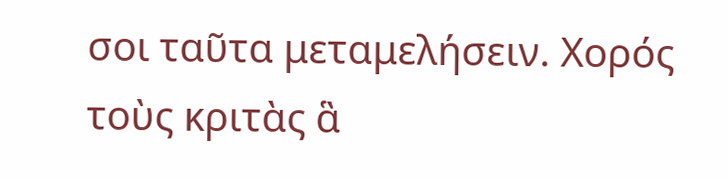σοι ταῦτα μεταμελήσειν. Χορός τοὺς κριτὰς ἃ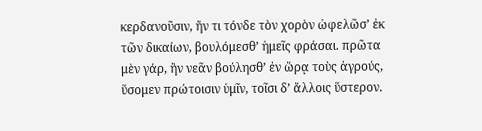κερδανοῦσιν, ἤν τι τόνδε τὸν χορὸν ὠφελῶσʼ ἐκ τῶν δικαίων, βουλόμεσθʼ ἡμεῖς φράσαι. πρῶτα μὲν γάρ, ἢν νεᾶν βούλησθʼ ἐν ὥρᾳ τοὺς ἀγρούς, ὕσομεν πρώτοισιν ὑμῖν, τοῖσι δʼ ἄλλοις ὕστερον.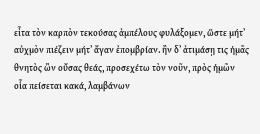εἶτα τὸν καρπὸν τεκούσας ἀμπέλους φυλάξομεν, ὥστε μήτʼ αὐχμὸν πιέζειν μήτʼ ἄγαν ἐπομβρίαν. ἢν δʼ ἀτιμάσῃ τις ἡμᾶς θνητὸς ὢν οὔσας θεάς, προσεχέτω τὸν νοῦν, πρὸς ἡμῶν οἷα πείσεται κακά, λαμβάνων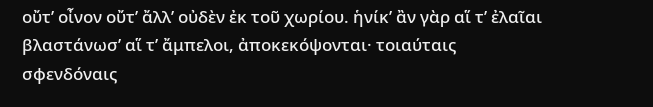οὔτʼ οἶνον οὔτʼ ἄλλʼ οὐδὲν ἐκ τοῦ χωρίου. ἡνίκʼ ἂν γὰρ αἵ τʼ ἐλαῖαι βλαστάνωσʼ αἵ τʼ ἄμπελοι, ἀποκεκόψονται· τοιαύταις σφενδόναις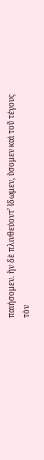παιήσομεν. ἢν δὲ πλινθεύοντʼ ἴδωμεν, ὕσομεν καὶ τοῦ τέγους τὸν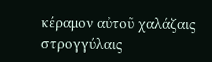κέραμον αὐτοῦ χαλάζαις στρογγύλαις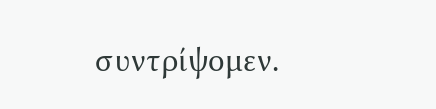συντρίψομεν.